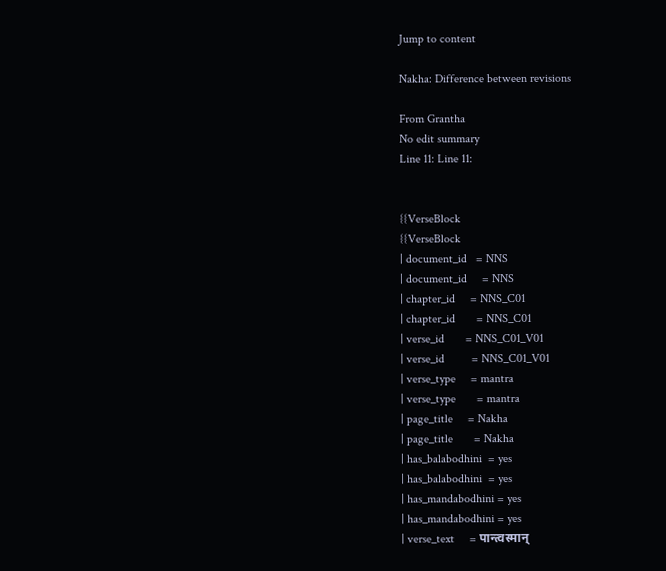Jump to content

Nakha: Difference between revisions

From Grantha
No edit summary
Line 11: Line 11:


{{VerseBlock
{{VerseBlock
| document_id   = NNS
| document_id     = NNS
| chapter_id     = NNS_C01
| chapter_id       = NNS_C01
| verse_id       = NNS_C01_V01
| verse_id         = NNS_C01_V01
| verse_type     = mantra
| verse_type       = mantra
| page_title     = Nakha
| page_title       = Nakha
| has_balabodhini  = yes
| has_balabodhini  = yes
| has_mandabodhini = yes
| has_mandabodhini = yes
| verse_text     = पान्त्वस्मान्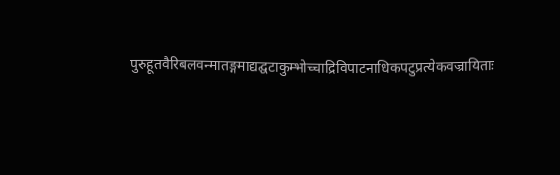पुरुहूतवैरिबलवन्मातङ्गमाद्यद्घटाकुम्भोच्चाद्रिविपाटनाधिकपटुप्रत्येकवज्रायिताः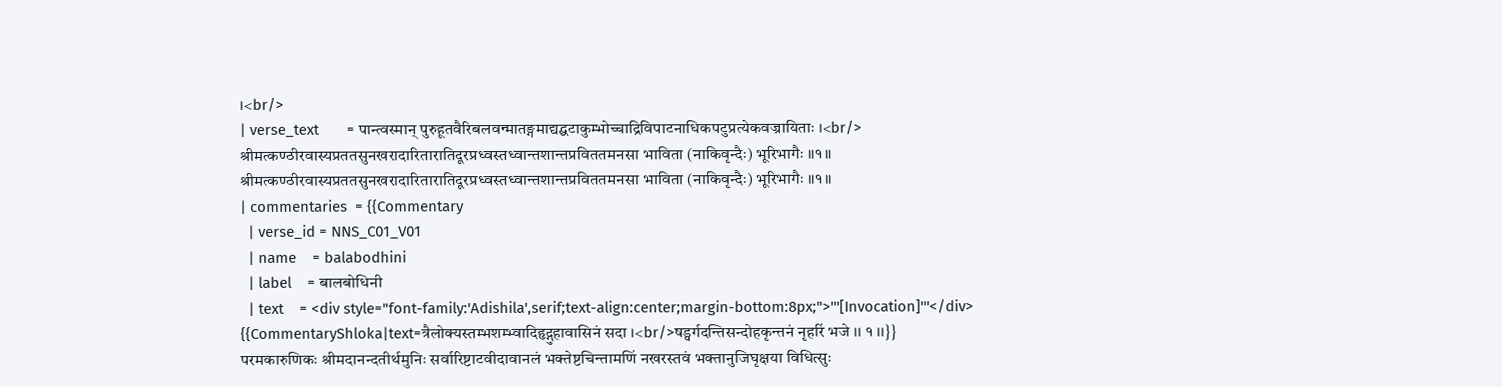।<br/>
| verse_text       = पान्त्वस्मान् पुरुहूतवैरिबलवन्मातङ्गमाद्यद्घटाकुम्भोच्चाद्रिविपाटनाधिकपटुप्रत्येकवज्रायिताः ।<br/>
श्रीमत्कण्ठीरवास्यप्रततसुनखरादारितारातिदूरप्रध्वस्तध्वान्तशान्तप्रविततमनसा भाविता (नाकिवृन्दैः) भूरिभागैः ॥१॥
श्रीमत्कण्ठीरवास्यप्रततसुनखरादारितारातिदूरप्रध्वस्तध्वान्तशान्तप्रविततमनसा भाविता (नाकिवृन्दैः) भूरिभागैः ॥१॥
| commentaries  = {{Commentary
  | verse_id = NNS_C01_V01
  | name    = balabodhini
  | label    = बालबोधिनी
  | text    = <div style="font-family:'Adishila',serif;text-align:center;margin-bottom:8px;">'''[Invocation]'''</div>
{{CommentaryShloka|text=त्रैलोक्यस्तम्भशम्भ्वादिहृद्गुहावासिनं सदा ।<br/>षड्वर्गदन्तिसन्दोहकृन्तनं नृहरिं भजे ।। १ ।।}}
परमकारुणिकः श्रीमदानन्दतीर्थमुनिः सर्वारिष्टाटवीदावानलं भक्तेष्टचिन्तामणिं नखरस्तवं भक्तानुजिघृक्षया विधित्सुः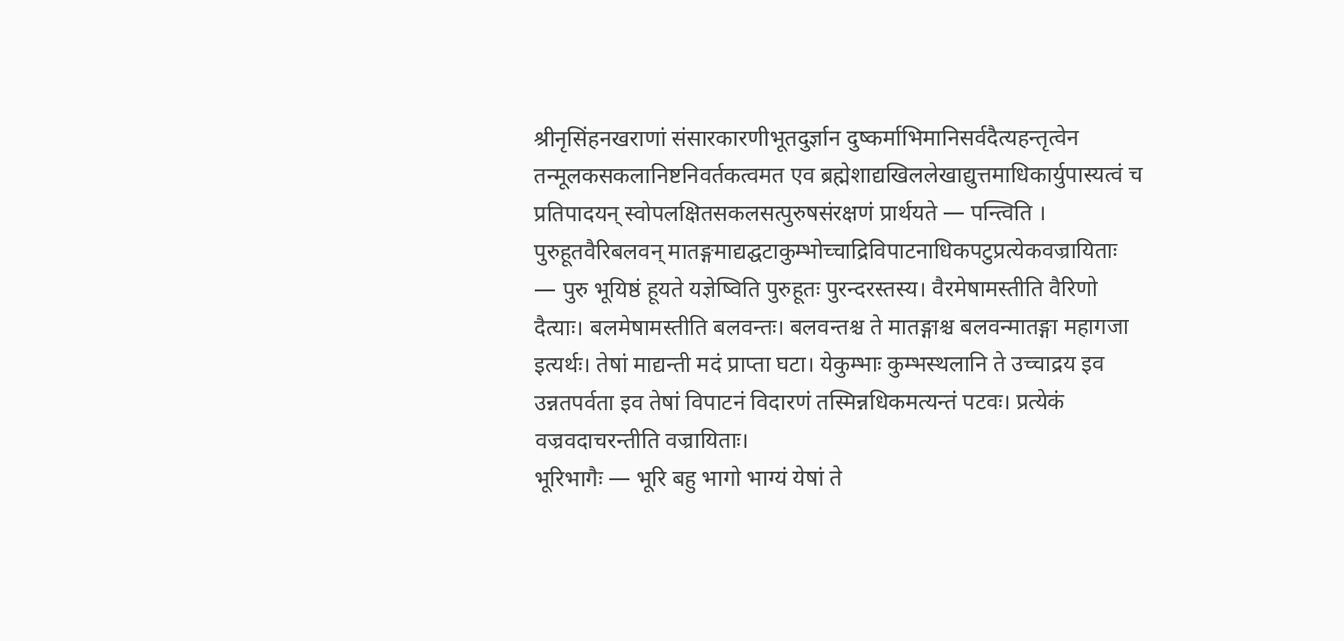श्रीनृसिंहनखराणां संसारकारणीभूतदुर्ज्ञान दुष्कर्माभिमानिसर्वदैत्यहन्तृत्वेन तन्मूलकसकलानिष्टनिवर्तकत्वमत एव ब्रह्मेशाद्यखिललेखाद्युत्तमाधिकार्युपास्यत्वं च प्रतिपादयन् स्वोपलक्षितसकलसत्पुरुषसंरक्षणं प्रार्थयते — पन्त्विति ।
पुरुहूतवैरिबलवन् मातङ्गमाद्यद्घटाकुम्भोच्चाद्रिविपाटनाधिकपटुप्रत्येकवज्रायिताः — पुरु भूयिष्ठं हूयते यज्ञेष्विति पुरुहूतः पुरन्दरस्तस्य। वैरमेषामस्तीति वैरिणो दैत्याः। बलमेषामस्तीति बलवन्तः। बलवन्तश्च ते मातङ्गाश्च बलवन्मातङ्गा महागजा इत्यर्थः। तेषां माद्यन्ती मदं प्राप्ता घटा। येकुम्भाः कुम्भस्थलानि ते उच्चाद्रय इव उन्नतपर्वता इव तेषां विपाटनं विदारणं तस्मिन्नधिकमत्यन्तं पटवः। प्रत्येकं वज्रवदाचरन्तीति वज्रायिताः।
भूरिभागैः — भूरि बहु भागो भाग्यं येषां ते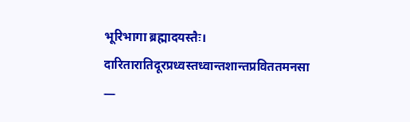भूरिभागा ब्रह्मादयस्तैः। दारितारातिदूरप्रध्वस्तध्वान्तशान्तप्रविततमनसा —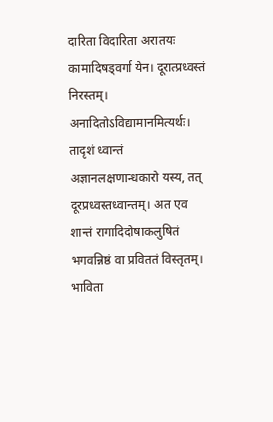दारिता विदारिता अरातयः कामादिषड्वर्गा येन। दूरात्प्रध्वस्तं निरस्तम्। अनादितोऽविद्यामानमित्यर्थः। तादृशं ध्वान्तं अज्ञानलक्षणान्धकारो यस्य, तत् दूरप्रध्वस्तध्वान्तम्। अत एव शान्तं रागादिदोषाकलुषितं भगवन्निष्ठं वा प्रविततं विस्तृतम्।
भाविता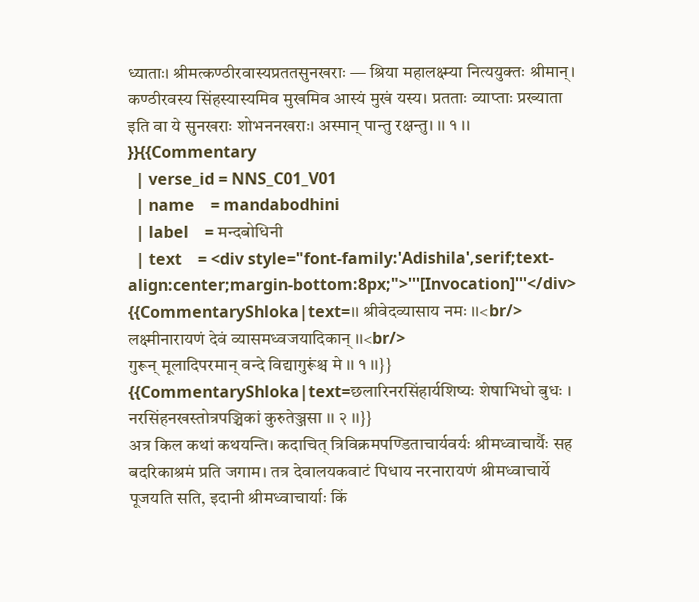ध्याताः। श्रीमत्कण्ठीरवास्यप्रततसुनखराः — श्रिया महालक्ष्म्या नित्ययुक्तः श्रीमान्। कण्ठीरवस्य सिंहस्यास्यमिव मुखमिव आस्यं मुखं यस्य। प्रतताः व्याप्ताः प्रख्याता इति वा ये सुनखराः शोभननखराः। अस्मान् पान्तु रक्षन्तु। ।। १ ।।
}}{{Commentary
  | verse_id = NNS_C01_V01
  | name    = mandabodhini
  | label    = मन्दबोधिनी
  | text    = <div style="font-family:'Adishila',serif;text-align:center;margin-bottom:8px;">'''[Invocation]'''</div>
{{CommentaryShloka|text=।। श्रीवेदव्यासाय नमः ।।<br/>
लक्ष्मीनारायणं देवं व्यासमध्वजयादिकान् ।।<br/>
गुरून् मूलादिपरमान् वन्दे विद्यागुरूंश्च मे ।। १ ।।}}
{{CommentaryShloka|text=छलारिनरसिंहार्यशिष्यः शेषाभिधो बुधः । नरसिंहनखस्तोत्रपञ्चिकां कुरुतेञ्जसा ।। २ ।।}}
अत्र किल कथां कथयन्ति। कदाचित् त्रिविक्रमपण्डिताचार्यवर्यः श्रीमध्वाचार्यैः सह बदरिकाश्रमं प्रति जगाम। तत्र देवालयकवाटं पिधाय नरनारायणं श्रीमध्वाचार्ये पूजयति सति, इदानी श्रीमध्वाचार्याः किं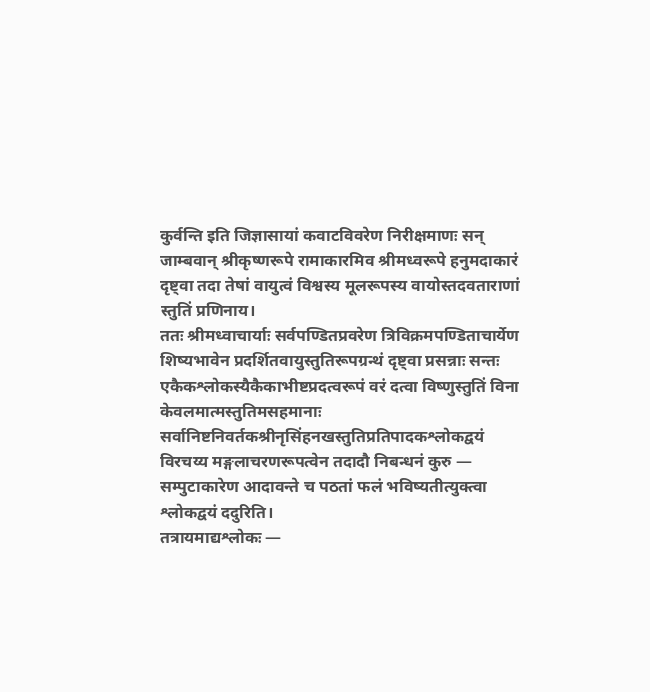कुर्वन्ति इति जिज्ञासायां कवाटविवरेण निरीक्षमाणः सन् जाम्बवान् श्रीकृष्णरूपे रामाकारमिव श्रीमध्वरूपे हनुमदाकारं दृष्ट्वा तदा तेषां वायुत्वं विश्वस्य मूलरूपस्य वायोस्तदवताराणां स्तुतिं प्रणिनाय।
ततः श्रीमध्वाचार्याः सर्वपण्डितप्रवरेण त्रिविक्रमपण्डिताचार्येण शिष्यभावेन प्रदर्शितवायुस्तुतिरूपग्रन्थं दृष्ट्वा प्रसन्नाः सन्तः एकैकश्लोकस्यैकैकाभीष्टप्रदत्वरूपं वरं दत्वा विष्णुस्तुतिं विना केवलमात्मस्तुतिमसहमानाः सर्वानिष्टनिवर्तकश्रीनृसिंहनखस्तुतिप्रतिपादकश्लोकद्वयं विरचय्य मङ्गलाचरणरूपत्वेन तदादौ निबन्धनं कुरु — सम्पुटाकारेण आदावन्ते च पठतां फलं भविष्यतीत्युक्त्वा श्लोकद्वयं ददुरिति।
तत्रायमाद्यश्लोकः —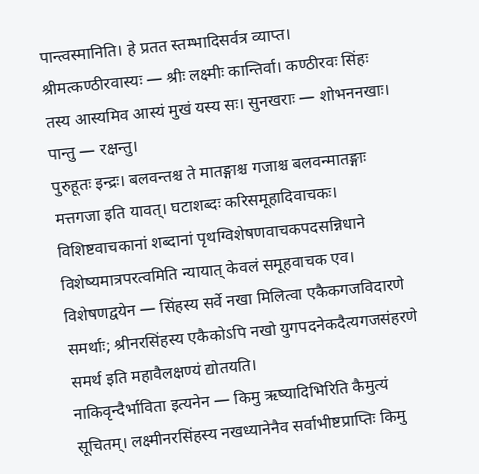पान्त्वस्मानिति। हे प्रतत स्तम्भादिसर्वत्र व्याप्त। श्रीमत्कण्ठीरवास्यः — श्रीः लक्ष्मीः कान्तिर्वा। कण्ठीरवः सिंहः तस्य आस्यमिव आस्यं मुखं यस्य सः। सुनखराः — शोभननखाः। पान्तु — रक्षन्तु।
पुरुहूतः इन्द्रः। बलवन्तश्च ते मातङ्गाश्च गजाश्च बलवन्मातङ्गाः मत्तगजा इति यावत्। घटाशब्दः करिसमूहादिवाचकः। विशिष्टवाचकानां शब्दानां पृथग्विशेषणवाचकपदसन्निधाने विशेष्यमात्रपरत्वमिति न्यायात् केवलं समूहवाचक एव।
विशेषणद्वयेन — सिंहस्य सर्वे नखा मिलित्वा एकैकगजविदारणे समर्थाः; श्रीनरसिंहस्य एकैकोऽपि नखो युगपदनेकदैत्यगजसंहरणे समर्थ इति महावैलक्षण्यं द्योतयति।
नाकिवृन्दैर्भाविता इत्यनेन — किमु ऋष्यादिभिरिति कैमुत्यं सूचितम्। लक्ष्मीनरसिंहस्य नखध्यानेनैव सर्वाभीष्टप्राप्तिः किमु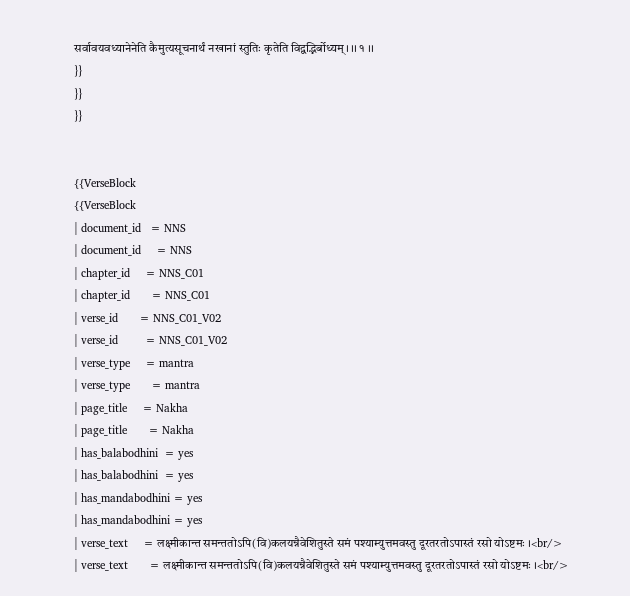सर्वावयवध्यानेनेति कैमुत्यसूचनार्थं नखानां स्तुतिः कृतेति विद्वद्भिर्बोध्यम्। ।। १ ।।
}}
}}
}}


{{VerseBlock
{{VerseBlock
| document_id   = NNS
| document_id     = NNS
| chapter_id     = NNS_C01
| chapter_id       = NNS_C01
| verse_id       = NNS_C01_V02
| verse_id         = NNS_C01_V02
| verse_type     = mantra
| verse_type       = mantra
| page_title     = Nakha
| page_title       = Nakha
| has_balabodhini  = yes
| has_balabodhini  = yes
| has_mandabodhini = yes
| has_mandabodhini = yes
| verse_text     = लक्ष्मीकान्त समन्ततोऽपि(वि)कलयन्नैवेशितुस्ते समं पश्याम्युत्तमवस्तु दूरतरतोऽपास्तं रसो योऽष्टमः ।<br/>
| verse_text       = लक्ष्मीकान्त समन्ततोऽपि(वि)कलयन्नैवेशितुस्ते समं पश्याम्युत्तमवस्तु दूरतरतोऽपास्तं रसो योऽष्टमः ।<br/>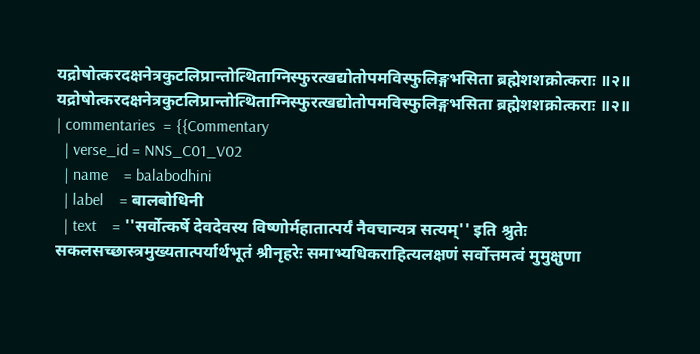यद्रोषोत्करदक्षनेत्रकुटलिप्रान्तोत्थिताग्निस्फुरत्खद्योतोपमविस्फुलिङ्गभसिता ब्रह्मेशशक्रोत्कराः ॥२॥
यद्रोषोत्करदक्षनेत्रकुटलिप्रान्तोत्थिताग्निस्फुरत्खद्योतोपमविस्फुलिङ्गभसिता ब्रह्मेशशक्रोत्कराः ॥२॥
| commentaries  = {{Commentary
  | verse_id = NNS_C01_V02
  | name    = balabodhini
  | label    = बालबोधिनी
  | text    = ''सर्वोत्कर्षे देवदेवस्य विष्णोर्महातात्पर्यं नैवचान्यत्र सत्यम्'' इति श्रुतेः सकलसच्छास्त्रमुख्यतात्पर्यार्थभूतं श्रीनृहरेः समाभ्यधिकराहित्यलक्षणं सर्वोत्तमत्वं मुमुक्षुणा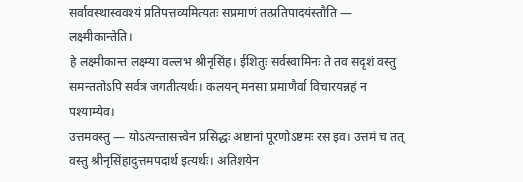सर्वावस्थास्ववश्यं प्रतिपत्तव्यमित्यतः सप्रमाणं तत्प्रतिपादयंस्तौति — लक्ष्मीकान्तेति।
हे लक्ष्मीकान्त लक्ष्म्या वल्लभ श्रीनृसिंह। ईशितुः सर्वस्वामिनः ते तव सदृशं वस्तु समन्ततोऽपि सर्वत्र जगतीत्यर्थः। कलयन् मनसा प्रमाणैर्वा विचारयन्नहं न पश्याम्येव।
उत्तमवस्तु — योऽत्यन्तासत्त्वेन प्रसिद्धः अष्टानां पूरणोऽष्टमः रस इव। उत्तमं च तत् वस्तु श्रीनृसिंहादुत्तमपदार्थ इत्यर्थः। अतिशयेन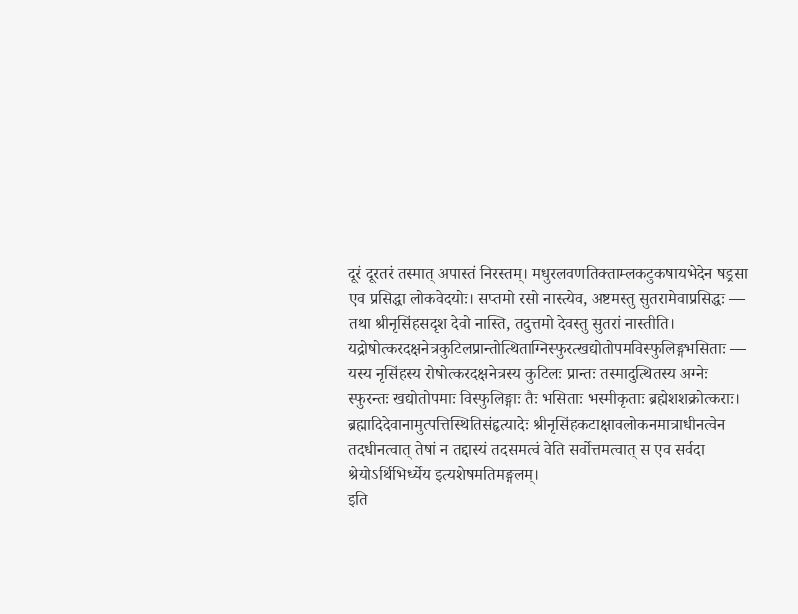दूरं दूरतरं तस्मात् अपास्तं निरस्तम्। मधुरलवणतिक्ताम्लकटुकषायभेदेन षड्रसा एव प्रसिद्धा लोकवेदयोः। सप्तमो रसो नास्त्येव, अष्टमस्तु सुतरामेवाप्रसिद्धः — तथा श्रीनृसिंहसदृश देवो नास्ति, तदुत्तमो देवस्तु सुतरां नास्तीति।
यद्रोषोत्करदक्षनेत्रकुटिलप्रान्तोत्थिताग्निस्फुरत्खद्योतोपमविस्फुलिङ्गभसिताः — यस्य नृसिंहस्य रोषोत्करदक्षनेत्रस्य कुटिलः प्रान्तः तस्मादुत्थितस्य अग्नेः स्फुरन्तः खद्योतोपमाः विस्फुलिङ्गाः तैः भसिताः भस्मीकृताः ब्रह्मेशशक्रोत्कराः।
ब्रह्मादिदेवानामुत्पत्तिस्थितिसंहृत्यादेः श्रीनृसिंहकटाक्षावलोकनमात्राधीनत्वेन तदधीनत्वात् तेषां न तद्दास्यं तदसमत्वं वेति सर्वोत्तमत्वात् स एव सर्वदा श्रेयोऽर्थिभिर्ध्येय इत्यशेषमतिमङ्गलम्।
इति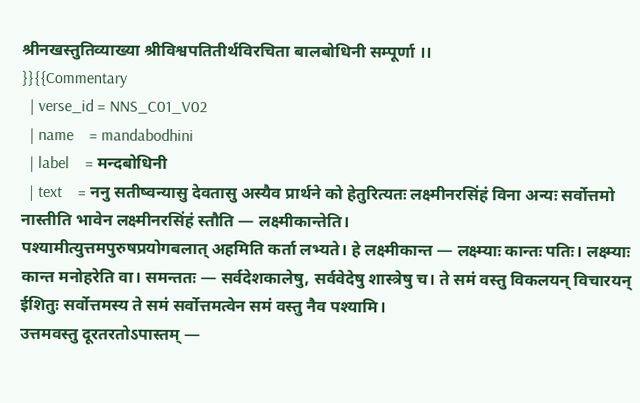श्रीनखस्तुतिव्याख्या श्रीविश्वपतितीर्थविरचिता बालबोधिनी सम्पूर्णा ।।
}}{{Commentary
  | verse_id = NNS_C01_V02
  | name    = mandabodhini
  | label    = मन्दबोधिनी
  | text    = ननु सतीष्वन्यासु देवतासु अस्यैव प्रार्थने को हेतुरित्यतः लक्ष्मीनरसिंहं विना अन्यः सर्वोत्तमो नास्तीति भावेन लक्ष्मीनरसिंहं स्तौति — लक्ष्मीकान्तेति।
पश्यामीत्युत्तमपुरुषप्रयोगबलात् अहमिति कर्ता लभ्यते। हे लक्ष्मीकान्त — लक्ष्म्याः कान्तः पतिः। लक्ष्म्याः कान्त मनोहरेति वा। समन्ततः — सर्वदेशकालेषु, सर्ववेदेषु शास्त्रेषु च। ते समं वस्तु विकलयन् विचारयन् ईशितुः सर्वोत्तमस्य ते समं सर्वोत्तमत्वेन समं वस्तु नैव पश्यामि।
उत्तमवस्तु दूरतरतोऽपास्तम् —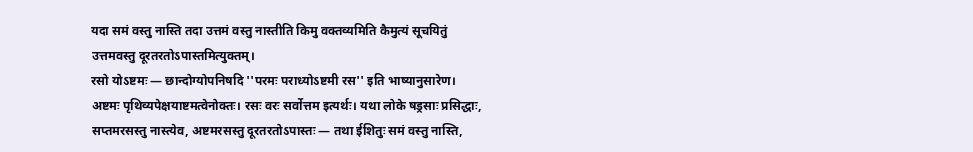यदा समं वस्तु नास्ति तदा उत्तमं वस्तु नास्तीति किमु वक्तव्यमिति कैमुत्यं सूचयितुं उत्तमवस्तु दूरतरतोऽपास्तमित्युक्तम्।
रसो योऽष्टमः — छान्दोग्योपनिषदि ''परमः पराध्योऽष्टमी रस'' इति भाष्यानुसारेण। अष्टमः पृथिव्यपेक्षयाष्टमत्वेनोक्तः। रसः वरः सर्वोत्तम इत्यर्थः। यथा लोके षड्रसाः प्रसिद्धाः, सप्तमरसस्तु नास्त्येव, अष्टमरसस्तु दूरतरतोऽपास्तः — तथा ईशितुः समं वस्तु नास्ति,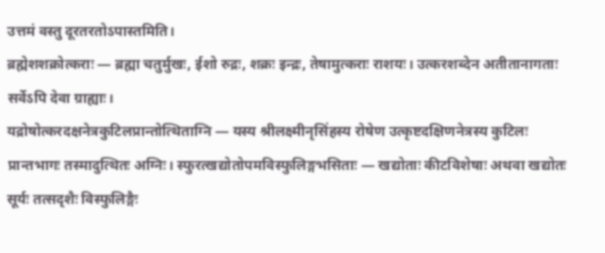उत्तमं वस्तु दूरतरतोऽपास्तमिति।
ब्रह्मेशशक्रोत्कराः — ब्रह्मा चतुर्मुखः, ईशो रुद्रः, शक्रः इन्द्रः, तेषामुत्कराः राशयः। उत्करशब्देन अतीतानागताः सर्वेऽपि देवा ग्राह्याः।
यद्रोषोत्करदक्षनेत्रकुटिलप्रान्तोत्थिताग्नि — यस्य श्रीलक्ष्मीनृसिंहस्य रोषेण उत्कृष्टदक्षिणनेत्रस्य कुटिलः प्रान्तभागः तस्मादुत्थितः अग्निः। स्फुरत्खद्योतोपमविस्फुलिङ्गभसिताः — खद्योताः कीटविशेषाः अथवा खद्योतः सूर्यः तत्सदृशैः विस्फुलिङ्गैः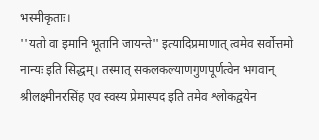भस्मीकृताः।
''यतो वा इमानि भूतानि जायन्ते'' इत्यादिप्रमाणात् त्वमेव सर्वोत्तमो नान्यः इति सिद्धम्। तस्मात् सकलकल्याणगुणपूर्णत्वेन भगवान् श्रीलक्ष्मीनरसिंह एव स्वस्य प्रेमास्पद इति तमेव श्लोकद्वयेन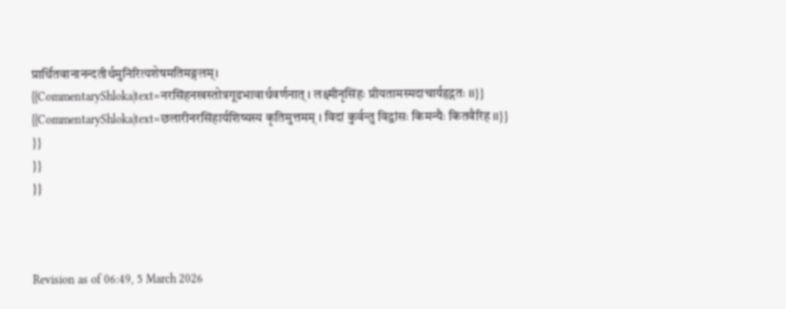प्रार्थितवानानन्दतीर्थमुनिरित्यशेषमतिमङ्गलम्।
{{CommentaryShloka|text=नरसिंहनखस्तोत्रगूढभावार्थवर्णनात् । लक्ष्मीनृसिंहः प्रीयतामस्मदाचार्यहृद्गतः ।।}}
{{CommentaryShloka|text=छलारीनरसिंहार्यशिष्यस्य कृतिमुत्तमम् । विदां कुर्वन्तु विद्वांसः किमन्यैः कितवैरिह ।।}}
}}
}}
}}



Revision as of 06:49, 5 March 2026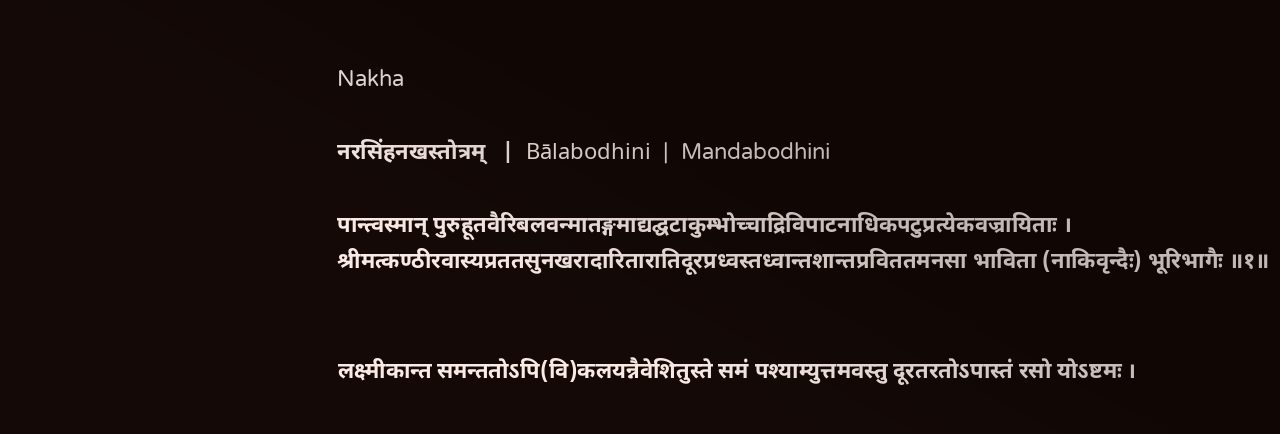Nakha

नरसिंहनखस्तोत्रम्   |  Bālabodhini  |  Mandabodhini

पान्त्वस्मान् पुरुहूतवैरिबलवन्मातङ्गमाद्यद्घटाकुम्भोच्चाद्रिविपाटनाधिकपटुप्रत्येकवज्रायिताः ।
श्रीमत्कण्ठीरवास्यप्रततसुनखरादारितारातिदूरप्रध्वस्तध्वान्तशान्तप्रविततमनसा भाविता (नाकिवृन्दैः) भूरिभागैः ॥१॥


लक्ष्मीकान्त समन्ततोऽपि(वि)कलयन्नैवेशितुस्ते समं पश्याम्युत्तमवस्तु दूरतरतोऽपास्तं रसो योऽष्टमः ।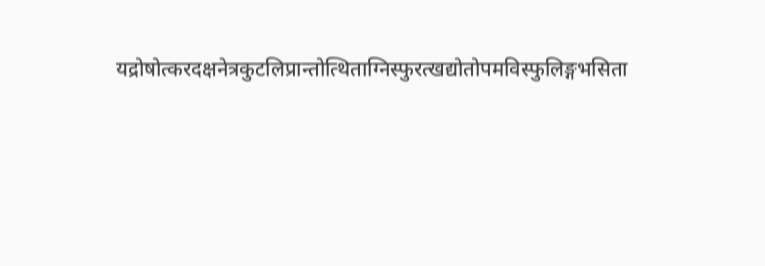यद्रोषोत्करदक्षनेत्रकुटलिप्रान्तोत्थिताग्निस्फुरत्खद्योतोपमविस्फुलिङ्गभसिता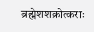ब्रह्मेशशक्रोत्कराः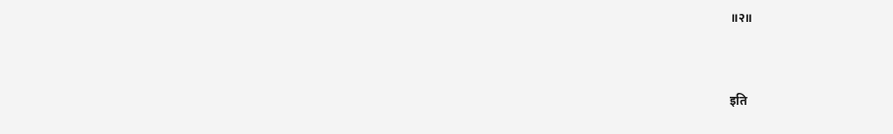॥२॥


इति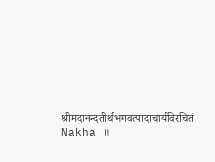श्रीमदानन्दतीर्थभगवत्पादाचार्यविरचितं Nakha ॥